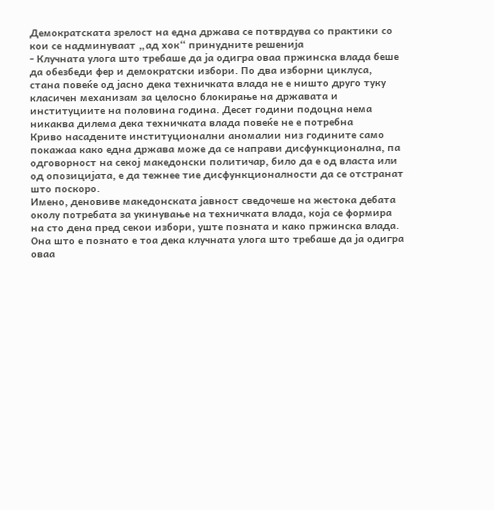Демократската зрелост на една држава се потврдува со практики со кои се надминуваат „ад хок“ принудните решенија
- Клучната улога што требаше да ја одигра оваа пржинска влада беше да обезбеди фер и демократски избори. По два изборни циклуса, стана повеќе од јасно дека техничката влада не е ништо друго туку класичен механизам за целосно блокирање на државата и институциите на половина година. Десет години подоцна нема никаква дилема дека техничката влада повеќе не е потребна
Криво насадените институционални аномалии низ годините само покажаа како една држава може да се направи дисфункционална, па одговорност на секој македонски политичар, било да е од власта или од опозицијата, е да тежнее тие дисфункционалности да се отстранат што поскоро.
Имено, деновиве македонската јавност сведочеше на жестока дебата околу потребата за укинување на техничката влада, која се формира на сто дена пред секои избори, уште позната и како пржинска влада.
Она што е познато е тоа дека клучната улога што требаше да ја одигра оваа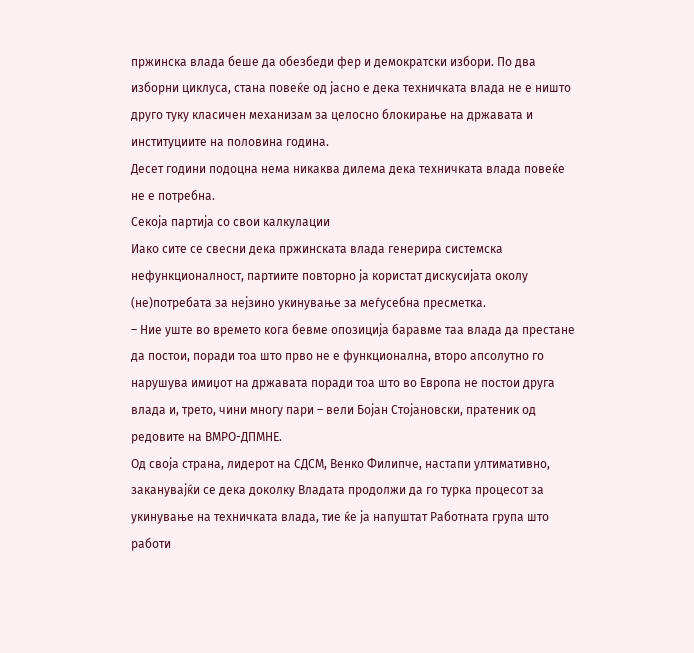пржинска влада беше да обезбеди фер и демократски избори. По два изборни циклуса, стана повеќе од јасно е дека техничката влада не е ништо друго туку класичен механизам за целосно блокирање на државата и институциите на половина година.
Десет години подоцна нема никаква дилема дека техничката влада повеќе не е потребна.
Секоја партија со свои калкулации
Иако сите се свесни дека пржинската влада генерира системска нефункционалност, партиите повторно ја користат дискусијата околу (не)потребата за нејзино укинување за меѓусебна пресметка.
– Ние уште во времето кога бевме опозиција баравме таа влада да престане да постои, поради тоа што прво не е функционална, второ апсолутно го нарушува имиџот на државата поради тоа што во Европа не постои друга влада и, трето, чини многу пари – вели Бојан Стојановски, пратеник од редовите на ВМРО-ДПМНЕ.
Од своја страна, лидерот на СДСМ, Венко Филипче, настапи ултимативно, заканувајќи се дека доколку Владата продолжи да го турка процесот за укинување на техничката влада, тие ќе ја напуштат Работната група што работи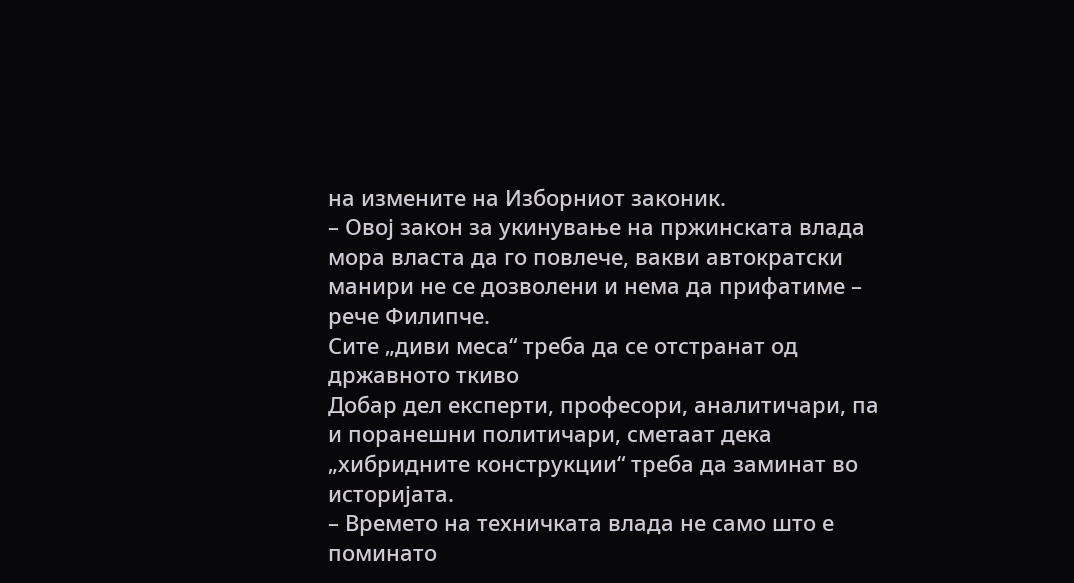на измените на Изборниот законик.
– Овој закон за укинување на пржинската влада мора власта да го повлече, вакви автократски манири не се дозволени и нема да прифатиме – рече Филипче.
Сите „диви меса“ треба да се отстранат од државното ткиво
Добар дел експерти, професори, аналитичари, па и поранешни политичари, сметаат дека „хибридните конструкции“ треба да заминат во историјата.
– Времето на техничката влада не само што е поминато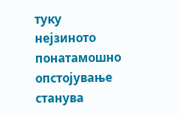туку нејзиното понатамошно опстојување станува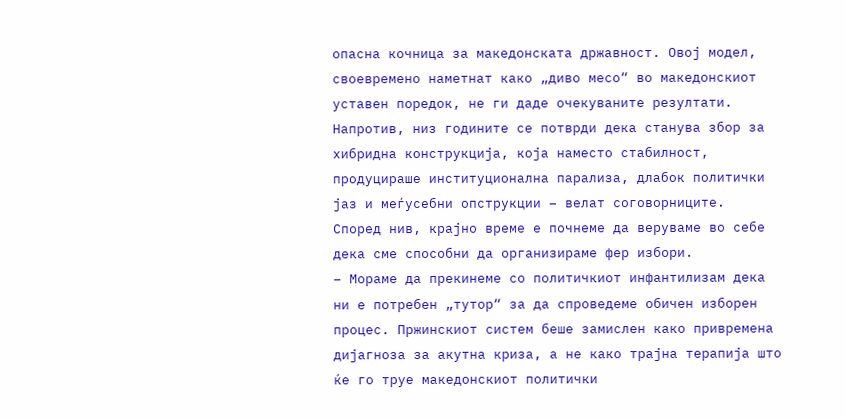опасна кочница за македонската државност. Овој модел, своевремено наметнат како „диво месо“ во македонскиот уставен поредок, не ги даде очекуваните резултати. Напротив, низ годините се потврди дека станува збор за хибридна конструкција, која наместо стабилност, продуцираше институционална парализа, длабок политички јаз и меѓусебни опструкции – велат соговорниците.
Според нив, крајно време е почнеме да веруваме во себе дека сме способни да организираме фер избори.
– Мораме да прекинеме со политичкиот инфантилизам дека ни е потребен „тутор“ за да спроведеме обичен изборен процес. Пржинскиот систем беше замислен како привремена дијагноза за акутна криза, а не како трајна терапија што ќе го труе македонскиот политички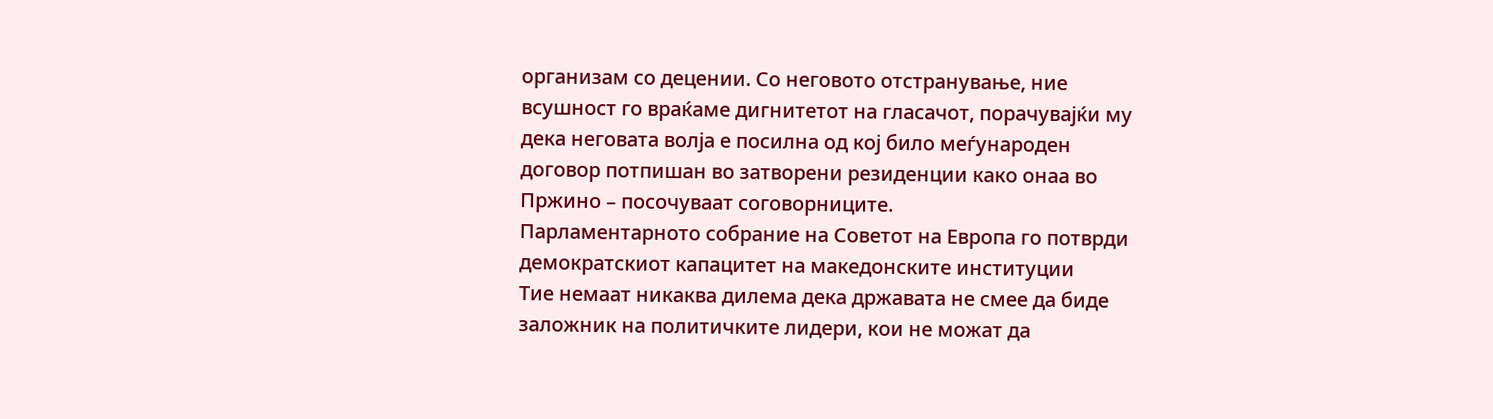организам со децении. Со неговото отстранување, ние всушност го враќаме дигнитетот на гласачот, порачувајќи му дека неговата волја е посилна од кој било меѓународен договор потпишан во затворени резиденции како онаа во Пржино – посочуваат соговорниците.
Парламентарното собрание на Советот на Европа го потврди демократскиот капацитет на македонските институции
Тие немаат никаква дилема дека државата не смее да биде заложник на политичките лидери, кои не можат да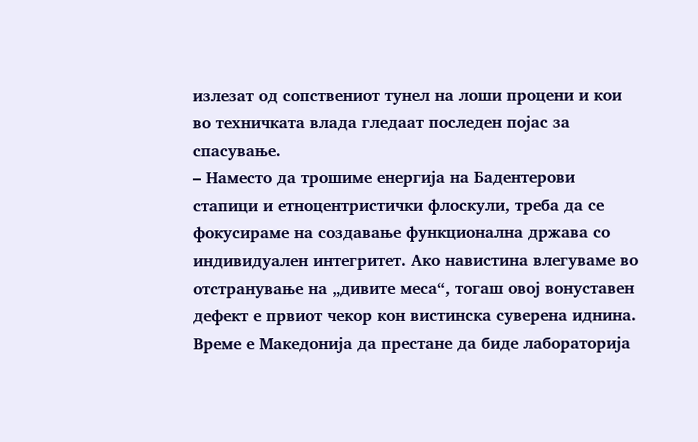излезат од сопствениот тунел на лоши процени и кои во техничката влада гледаат последен појас за спасување.
– Наместо да трошиме енергија на Бадентерови стапици и етноцентристички флоскули, треба да се фокусираме на создавање функционална држава со индивидуален интегритет. Ако навистина влегуваме во отстранување на „дивите меса“, тогаш овој вонуставен дефект е првиот чекор кон вистинска суверена иднина. Време е Македонија да престане да биде лабораторија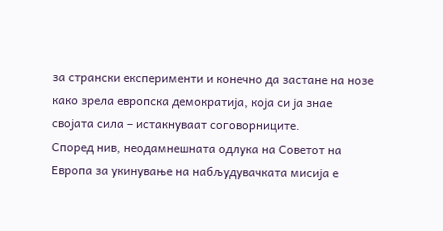за странски експерименти и конечно да застане на нозе како зрела европска демократија, која си ја знае својата сила – истакнуваат соговорниците.
Според нив, неодамнешната одлука на Советот на Европа за укинување на набљудувачката мисија е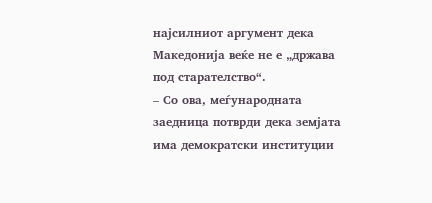најсилниот аргумент дека Македонија веќе не е „држава под старателство“.
– Со ова, меѓународната заедница потврди дека земјата има демократски институции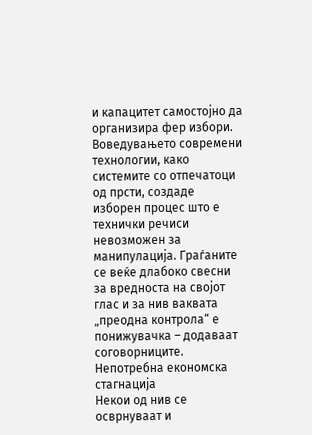и капацитет самостојно да организира фер избори. Воведувањето современи технологии, како системите со отпечатоци од прсти, создаде изборен процес што е технички речиси невозможен за манипулација. Граѓаните се веќе длабоко свесни за вредноста на својот глас и за нив ваквата „преодна контрола“ е понижувачка – додаваат соговорниците.
Непотребна економска стагнација
Некои од нив се осврнуваат и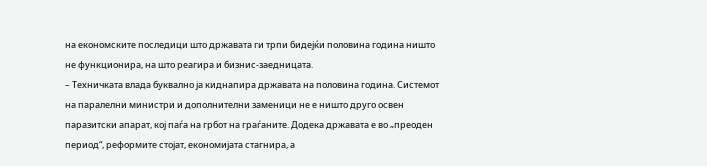на економските последици што државата ги трпи бидејќи половина година ништо не функционира, на што реагира и бизнис-заедницата.
– Техничката влада буквално ја киднапира државата на половина година. Системот на паралелни министри и дополнителни заменици не е ништо друго освен паразитски апарат, кој паѓа на грбот на граѓаните. Додека државата е во „преоден период“, реформите стојат, економијата стагнира, а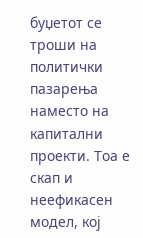буџетот се троши на политички пазарења наместо на капитални проекти. Тоа е скап и неефикасен модел, кој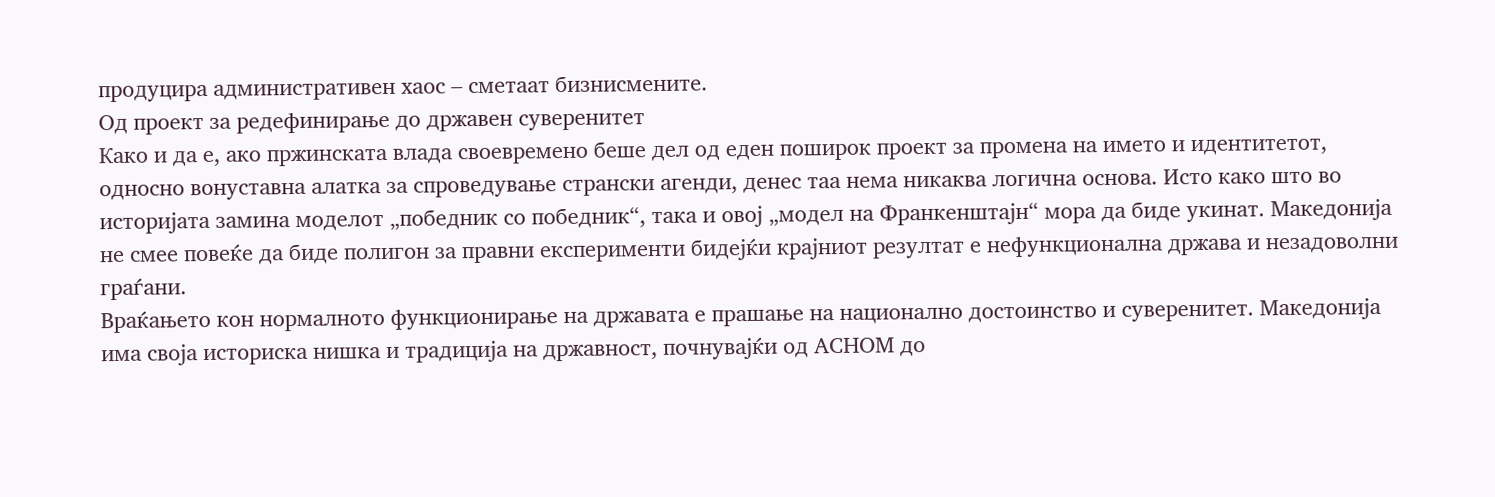продуцира административен хаос – сметаат бизнисмените.
Од проект за редефинирање до државен суверенитет
Како и да е, ако пржинската влада своевремено беше дел од еден поширок проект за промена на името и идентитетот, односно вонуставна алатка за спроведување странски агенди, денес таа нема никаква логична основа. Исто како што во историјата замина моделот „победник со победник“, така и овој „модел на Франкенштајн“ мора да биде укинат. Македонија не смее повеќе да биде полигон за правни експерименти бидејќи крајниот резултат е нефункционална држава и незадоволни граѓани.
Враќањето кон нормалното функционирање на државата е прашање на национално достоинство и суверенитет. Македонија има своја историска нишка и традиција на државност, почнувајќи од АСНОМ до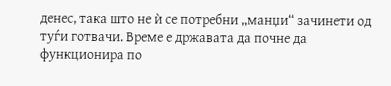денес, така што не ѝ се потребни „манџи“ зачинети од туѓи готвачи. Време е државата да почне да функционира по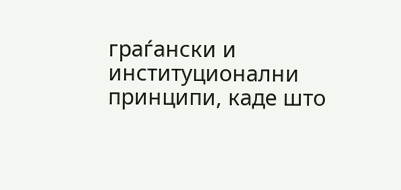граѓански и институционални принципи, каде што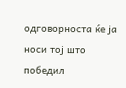одговорноста ќе ја носи тој што победил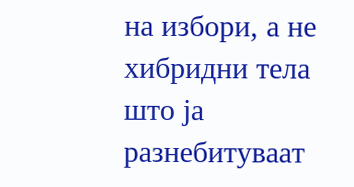на избори, а не хибридни тела што ја разнебитуваат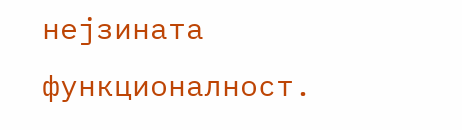нејзината функционалност.